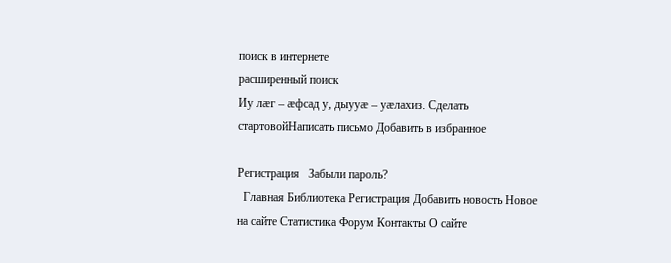поиск в интернете
расширенный поиск
Иу лæг – æфсад у, дыууæ – уæлахиз. Сделать стартовойНаписать письмо Добавить в избранное

Регистрация   Забыли пароль?
  Главная Библиотека Регистрация Добавить новость Новое на сайте Статистика Форум Контакты О сайте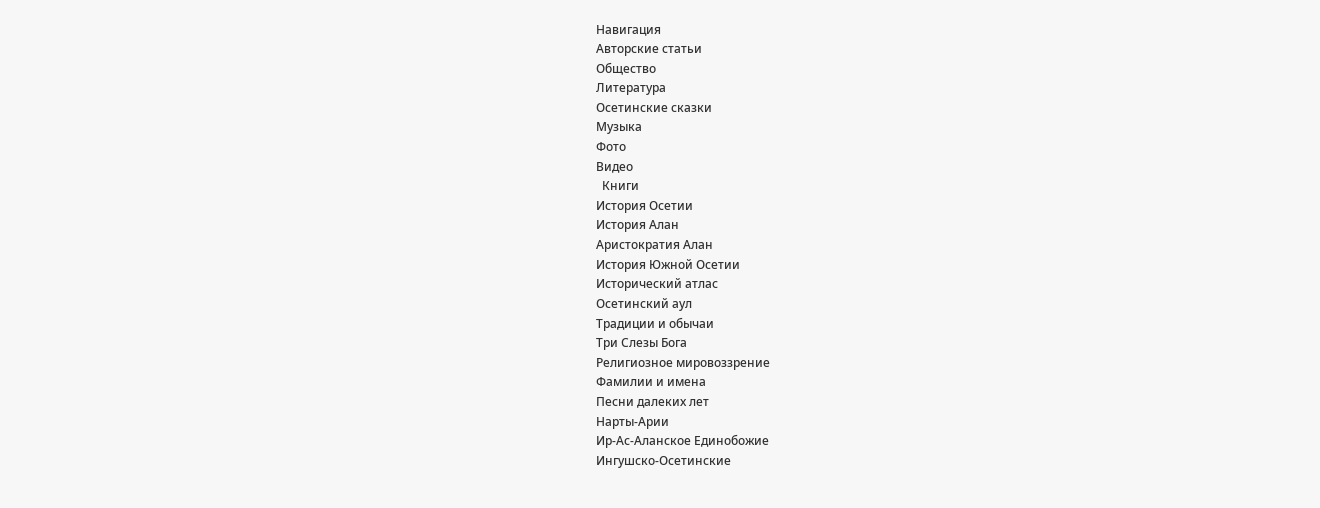Навигация
Авторские статьи
Общество
Литература
Осетинские сказки
Музыка
Фото
Видео
  Книги
История Осетии
История Алан
Аристократия Алан
История Южной Осетии
Исторический атлас
Осетинский аул
Традиции и обычаи
Три Слезы Бога
Религиозное мировоззрение
Фамилии и имена
Песни далеких лет
Нарты-Арии
Ир-Ас-Аланское Единобожие
Ингушско-Осетинские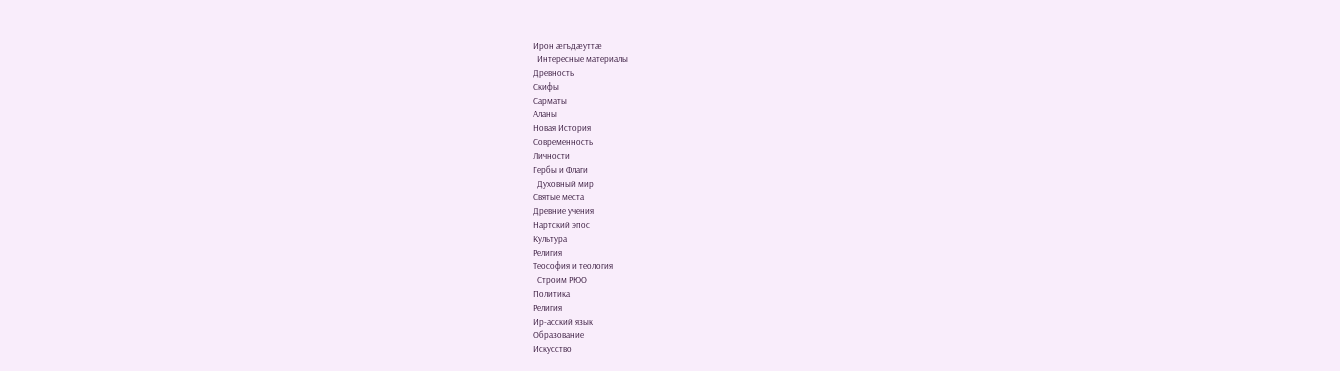Ирон æгъдæуттæ
  Интересные материалы
Древность
Скифы
Сарматы
Аланы
Новая История
Современность
Личности
Гербы и Флаги
  Духовный мир
Святые места
Древние учения
Нартский эпос
Культура
Религия
Теософия и теология
  Строим РЮО
Политика
Религия
Ир-асский язык
Образование
Искусство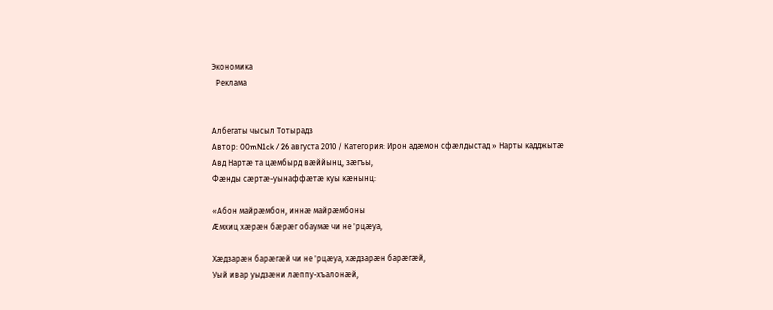Экономика
  Реклама


Албегаты чысыл Тотырадз
Автор: 00mN1ck / 26 августа 2010 / Категория: Ирон адæмон сфæлдыстад » Нарты кадджытæ
Авд Нартæ та цæмбырд вæййынц, зæгъы,
Фæнды сæртæ-уынаффæтæ куы кæнынц:

«Абон майрæмбон, иннæ майрæмбоны
Æмхиц хæрæн бæрæг обаумæ чи не 'рцæуа,

Хæдзарæн барæгæй чи не 'рцæуа, хæдзарæн барæгæй,
Уый ивар уыдзæни лæппу-хъалонæй,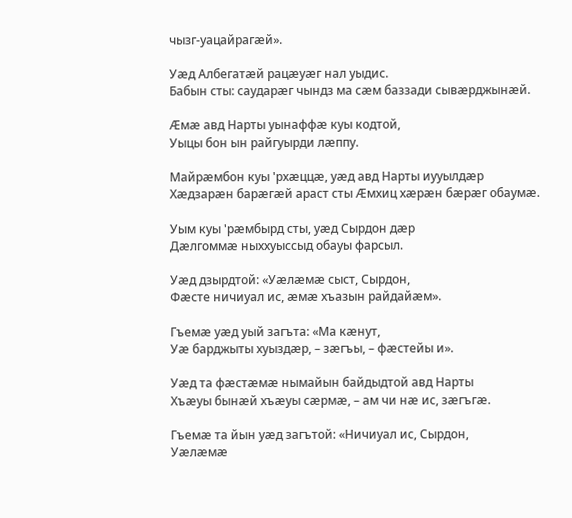чызг-уацайрагæй».

Уæд Албегатæй рацæуæг нал уыдис.
Бабын сты: саударæг чындз ма сæм баззади сывæрджынæй.

Æмæ авд Нарты уынаффæ куы кодтой,
Уыцы бон ын райгуырди лæппу.

Майрæмбон куы 'рхæццæ, уæд авд Нарты иууылдæр
Хæдзарæн барæгæй араст сты Æмхиц хæрæн бæрæг обаумæ.

Уым куы 'рæмбырд сты, уæд Сырдон дæр
Дæлгоммæ ныххуыссыд обауы фарсыл.

Уæд дзырдтой: «Уæлæмæ сыст, Сырдон,
Фæсте ничиуал ис, æмæ хъазын райдайæм».

Гъемæ уæд уый загъта: «Ма кæнут,
Уæ барджыты хуыздæр, – зæгъы, – фæстейы и».

Уæд та фæстæмæ нымайын байдыдтой авд Нарты
Хъæуы бынæй хъæуы сæрмæ, – ам чи нæ ис, зæгъгæ.

Гъемæ та йын уæд загътой: «Ничиуал ис, Сырдон,
Уæлæмæ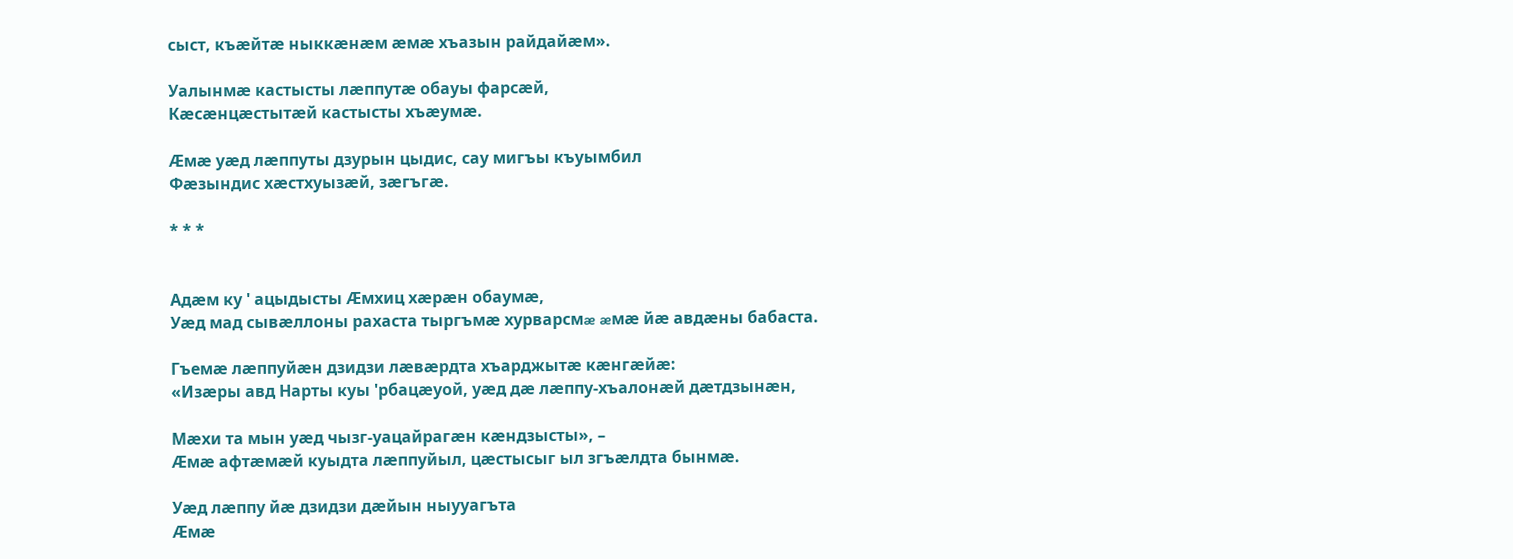сыст, къæйтæ ныккæнæм æмæ хъазын райдайæм».

Уалынмæ кастысты лæппутæ обауы фарсæй,
Кæсæнцæстытæй кастысты хъæумæ.

Æмæ уæд лæппуты дзурын цыдис, сау мигъы къуымбил
Фæзындис хæстхуызæй, зæгъгæ.

* * *


Адæм ку ' ацыдысты Æмхиц хæрæн обаумæ,
Уæд мад сывæллоны рахаста тыргъмæ хурварсмæ æмæ йæ авдæны бабаста.

Гъемæ лæппуйæн дзидзи лæвæрдта хъарджытæ кæнгæйæ:
«Изæры авд Нарты куы 'рбацæуой, уæд дæ лæппу-хъалонæй дæтдзынæн,

Мæхи та мын уæд чызг-уацайрагæн кæндзысты», –
Æмæ афтæмæй куыдта лæппуйыл, цæстысыг ыл згъæлдта бынмæ.

Уæд лæппу йæ дзидзи дæйын ныууагъта
Æмæ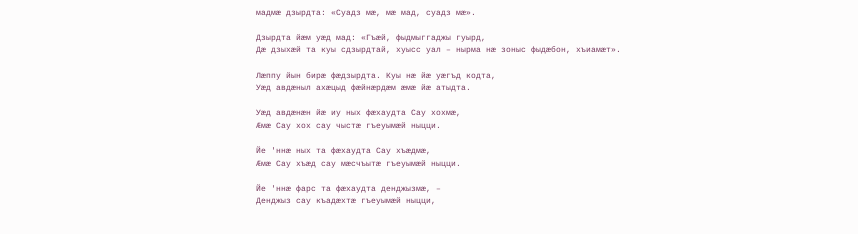мадмæ дзырдта: «Суадз мæ, мæ мад, суадз мæ».

Дзырдта йæм уæд мад: «Гъæй, фыдмыггаджы гуырд,
Дæ дзыхæй та куы сдзырдтай, хуысс уал – нырма нæ зоныс фыдæбон, хъиамæт».

Лæппу йын бирæ фæдзырдта. Куы нæ йæ уæгъд кодта,
Уæд авдæныл ахæцыд фæйнæрдæм æмæ йæ атыдта.

Уæд авдæнæн йæ иу ных фæхаудта Сау хохмæ,
Æмæ Сау хох сау чыстæ гъеуымæй ныцци.

Йе 'ннæ ных та фæхаудта Сау хъæдмæ,
Æмæ Сау хъæд сау мæсчъытæ гъеуымæй ныцци.

Йе 'ннæ фарс та фæхаудта денджызмæ, –
Денджыз сау къадæхтæ гъеуымæй ныцци,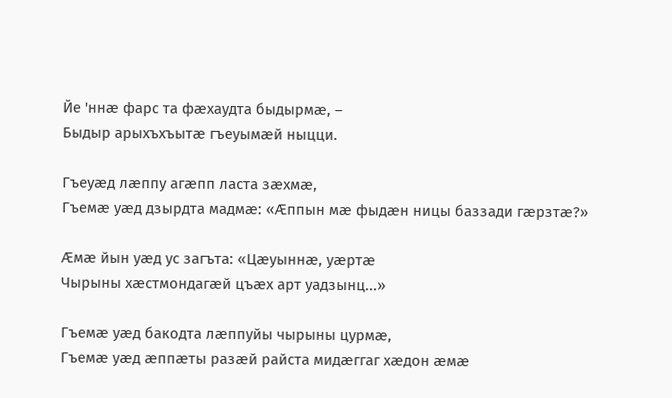Йе 'ннæ фарс та фæхаудта быдырмæ, –
Быдыр арыхъхъытæ гъеуымæй ныцци.

Гъеуæд лæппу агæпп ласта зæхмæ,
Гъемæ уæд дзырдта мадмæ: «Æппын мæ фыдæн ницы баззади гæрзтæ?»

Æмæ йын уæд ус загъта: «Цæуыннæ, уæртæ
Чырыны хæстмондагæй цъæх арт уадзынц...»

Гъемæ уæд бакодта лæппуйы чырыны цурмæ,
Гъемæ уæд æппæты разæй райста мидæггаг хæдон æмæ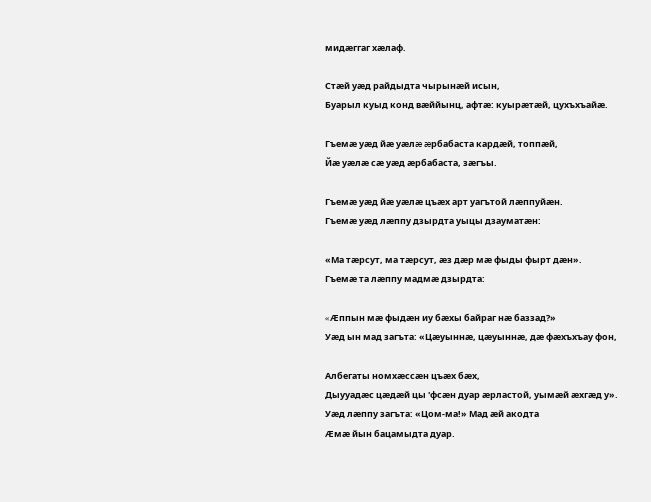мидæггаг хæлаф.

Стæй уæд райдыдта чырынæй исын,
Буарыл куыд конд вæййынц, афтæ: куырæтæй, цухъхъайæ.

Гъемæ уæд йæ уæлæ æрбабаста кардæй, топпæй,
Йæ уæлæ сæ уæд æрбабаста, зæгъы.

Гъемæ уæд йæ уæлæ цъæх арт уагътой лæппуйæн.
Гъемæ уæд лæппу дзырдта уыцы дзауматæн:

«Ма тæрсут, ма тæрсут, æз дæр мæ фыды фырт дæн».
Гъемæ та лæппу мадмæ дзырдта:

«Æппын мæ фыдæн иу бæхы байраг нæ баззад?»
Уæд ын мад загъта: «Цæуыннæ, цæуыннæ, дæ фæхъхъау фон,

Албегаты номхæссæн цъæх бæх,
Дыууадæс цæдæй цы 'фсæн дуар æрластой, уымæй æхгæд у».
Уæд лæппу загъта: «Цом-ма!» Мад æй акодта
Æмæ йын бацамыдта дуар.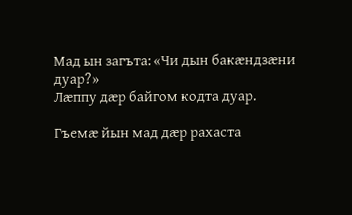Мад ын загъта: «Чи дын бакæндзæни дуар?»
Лæппу дæр байгом кодта дуар.

Гъемæ йын мад дæр рахаста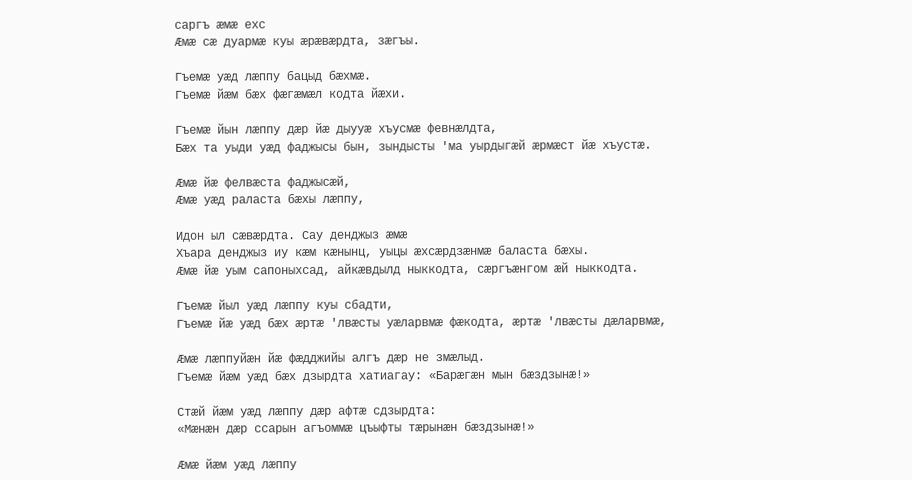саргъ æмæ ехс
Æмæ сæ дуармæ куы æрæвæрдта, зæгъы.

Гъемæ уæд лæппу бацыд бæхмæ.
Гъемæ йæм бæх фæгæмæл кодта йæхи.

Гъемæ йын лæппу дæр йæ дыууæ хъусмæ февнæлдта,
Бæх та уыди уæд фаджысы бын, зындысты 'ма уырдыгæй æрмæст йæ хъустæ.

Æмæ йæ фелвæста фаджысæй,
Æмæ уæд раласта бæхы лæппу,

Идон ыл сæвæрдта. Сау денджыз æмæ
Хъара денджыз иу кæм кæнынц, уыцы æхсæрдзæнмæ баласта бæхы.
Æмæ йæ уым сапоныхсад, айкæвдылд ныккодта, сæргъæнгом æй ныккодта.

Гъемæ йыл уæд лæппу куы сбадти,
Гъемæ йæ уæд бæх æртæ 'лвæсты уæларвмæ фæкодта, æртæ 'лвæсты дæларвмæ,

Æмæ лæппуйæн йæ фæдджийы алгъ дæр не змæлыд.
Гъемæ йæм уæд бæх дзырдта хатиагау: «Барæгæн мын бæздзынæ!»

Стæй йæм уæд лæппу дæр афтæ сдзырдта:
«Мæнæн дæр ссарын агъоммæ цъыфты тæрынæн бæздзынæ!»

Æмæ йæм уæд лæппу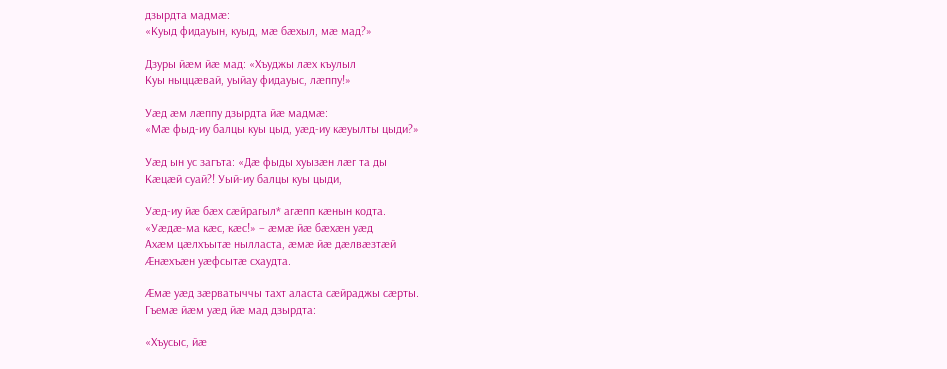дзырдта мадмæ:
«Куыд фидауын, куыд, мæ бæхыл, мæ мад?»

Дзуры йæм йæ мад: «Хъуджы лæх къулыл
Куы ныццæвай, уыйау фидауыс, лæппу!»

Уæд æм лæппу дзырдта йæ мадмæ:
«Мæ фыд-иу балцы куы цыд, уæд-иу кæуылты цыди?»

Уæд ын ус загъта: «Дæ фыды хуызæн лæг та ды
Кæцæй суай?! Уый-иу балцы куы цыди,

Уæд-иу йæ бæх сæйрагыл* агæпп кæнын кодта.
«Уæдæ-ма кæс, кæс!» – æмæ йæ бæхæн уæд
Ахæм цæлхъытæ нылласта, æмæ йæ дæлвæзтæй
Æнæхъæн уæфсытæ схаудта.

Æмæ уæд зæрватыччы тахт аласта сæйраджы сæрты.
Гъемæ йæм уæд йæ мад дзырдта:

«Хъусыс, йæ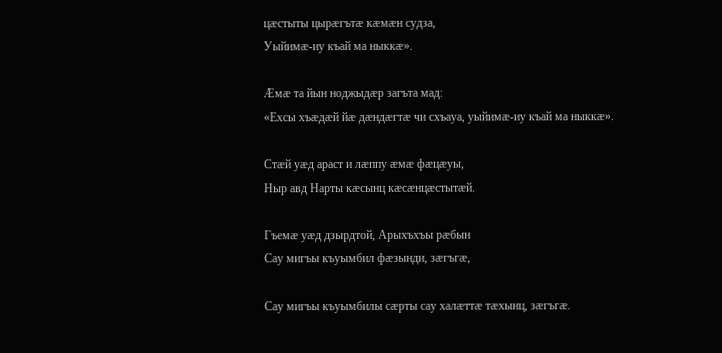цæстыты цырæгътæ кæмæн судза,
Уыйимæ-иу къай ма ныккæ».

Æмæ та йын ноджыдæр загъта мад:
«Ехсы хъæдæй йæ дæндæгтæ чи схъауа, уыйимæ-иу къай ма ныккæ».

Стæй уæд араст и лæппу æмæ фæцæуы,
Ныр авд Нарты кæсынц кæсæнцæстытæй.

Гъемæ уæд дзырдтой, Арыхъхъы рæбын
Сау мигъы къуымбил фæзынди, зæгъгæ,

Сау мигъы къуымбилы сæрты сау халæттæ тæхынц, зæгъгæ.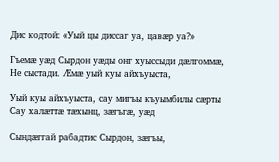Дис кодтой: «Уый цы диссаг уа, цавæр уа?»

Гъемæ уæд Сырдон уæды онг хуыссыди дæлгоммæ,
Не сыстади. Æмæ уый куы айхъуыста,

Уый куы айхъуыста, сау мигъы къуымбилы сæрты
Сау халæттæ тæхынц, зæгъгæ, уæд

Сындæггай рабадтис Сырдон, зæгъы,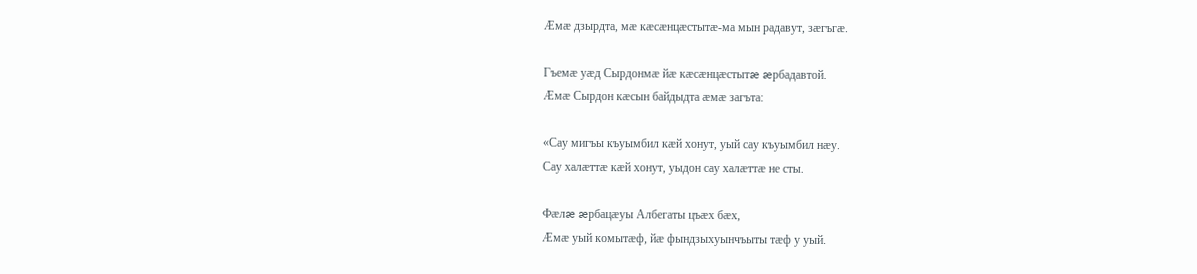Æмæ дзырдта, мæ кæсæнцæстытæ-ма мын радавут, зæгъгæ.

Гъемæ уæд Сырдонмæ йæ кæсæнцæстытæ æрбадавтой.
Æмæ Сырдон кæсын байдыдта æмæ загъта:

«Сау мигъы къуымбил кæй хонут, уый сау къуымбил нæу.
Сау халæттæ кæй хонут, уыдон сау халæттæ не сты.

Фæлæ æрбацæуы Албегаты цъæх бæх,
Æмæ уый комытæф, йæ фындзыхуынчъыты тæф у уый.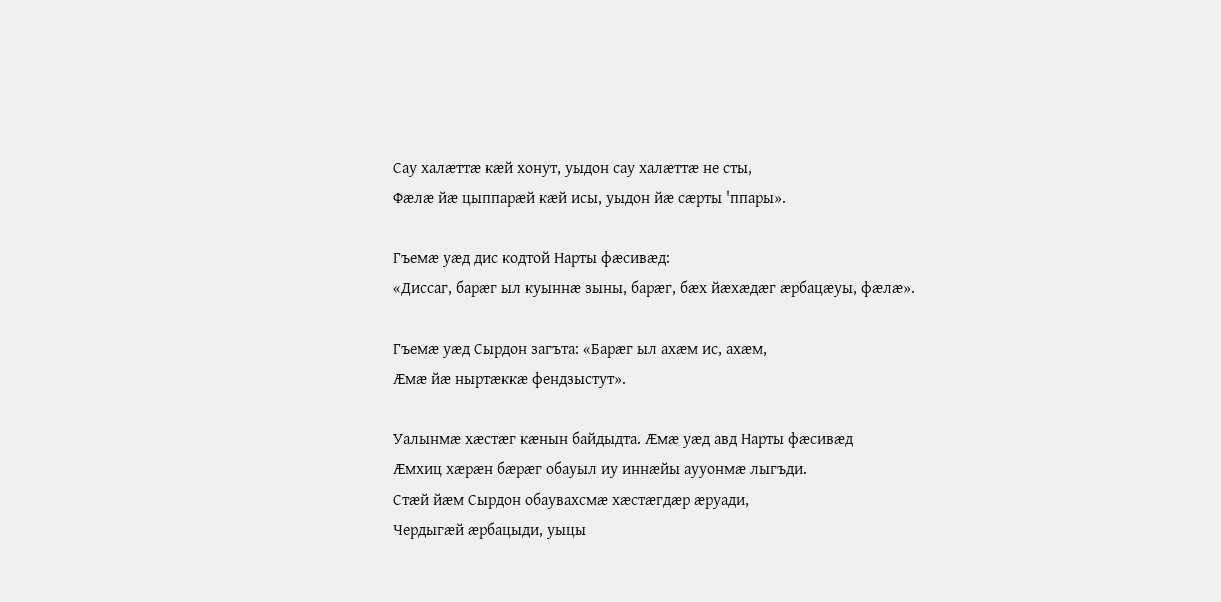Сау халæттæ кæй хонут, уыдон сау халæттæ не сты,
Фæлæ йæ цыппарæй кæй исы, уыдон йæ сæрты 'ппары».

Гъемæ уæд дис кодтой Нарты фæсивæд:
«Диссаг, барæг ыл куыннæ зыны, барæг, бæх йæхæдæг æрбацæуы, фæлæ».

Гъемæ уæд Сырдон загъта: «Барæг ыл ахæм ис, ахæм,
Æмæ йæ ныртæккæ фендзыстут».

Уалынмæ хæстæг кæнын байдыдта. Æмæ уæд авд Нарты фæсивæд
Æмхиц хæрæн бæрæг обауыл иу иннæйы аууонмæ лыгъди.
Стæй йæм Сырдон обаувахсмæ хæстæгдæр æруади,
Чердыгæй æрбацыди, уыцы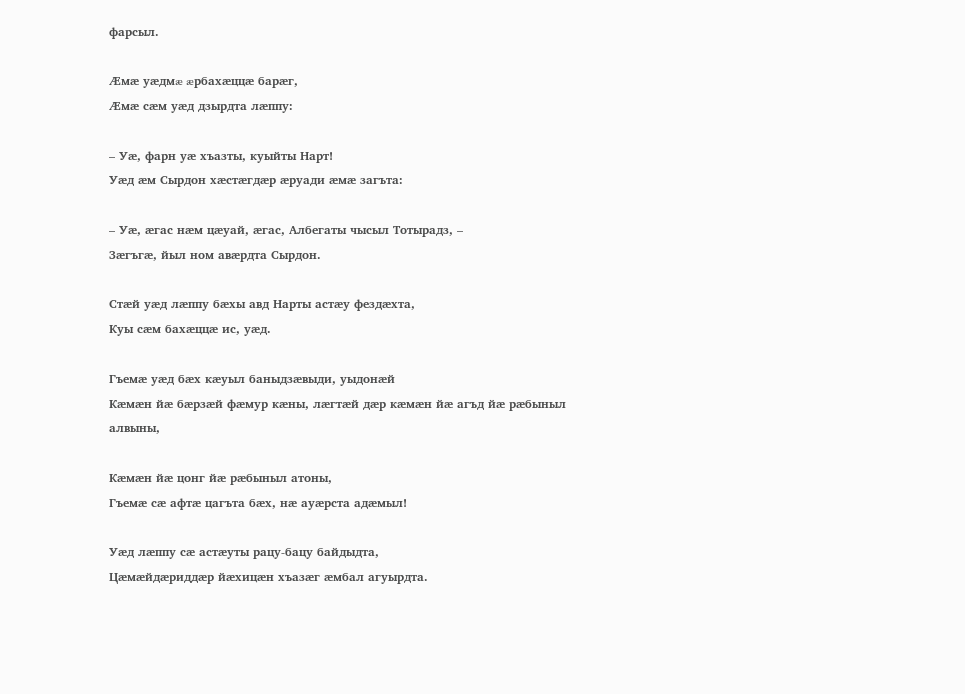фарсыл.

Æмæ уæдмæ æрбахæццæ барæг,
Æмæ сæм уæд дзырдта лæппу:

– Уæ, фарн уæ хъазты, куыйты Нарт!
Уæд æм Сырдон хæстæгдæр æруади æмæ загъта:

– Уæ, æгас нæм цæуай, æгас, Албегаты чысыл Тотырадз, –
Зæгъгæ, йыл ном авæрдта Сырдон.

Стæй уæд лæппу бæхы авд Нарты астæу фездæхта,
Куы сæм бахæццæ ис, уæд.

Гъемæ уæд бæх кæуыл баныдзæвыди, уыдонæй
Кæмæн йæ бæрзæй фæмур кæны, лæгтæй дæр кæмæн йæ агъд йæ рæбыныл алвыны,

Кæмæн йæ цонг йæ рæбыныл атоны,
Гъемæ сæ афтæ цагъта бæх, нæ ауæрста адæмыл!

Уæд лæппу сæ астæуты рацу-бацу байдыдта,
Цæмæйдæриддæр йæхицæн хъазæг æмбал агуырдта.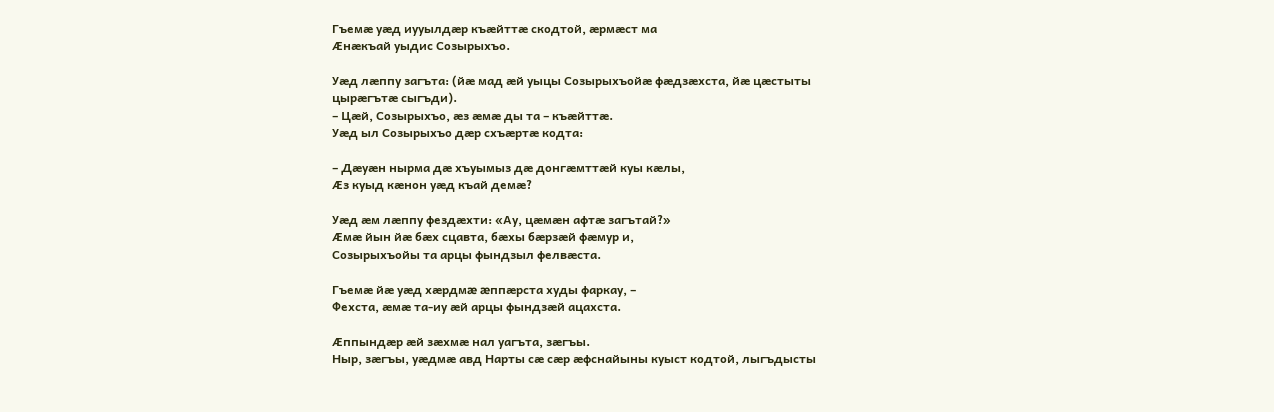Гъемæ уæд иууылдæр къæйттæ скодтой, æрмæст ма
Æнæкъай уыдис Созырыхъо.

Уæд лæппу загъта: (йæ мад æй уыцы Созырыхъойæ фæдзæхста, йæ цæстыты цырæгътæ сыгъди).
– Цæй, Созырыхъо, æз æмæ ды та – къæйттæ.
Уæд ыл Созырыхъо дæр схъæртæ кодта:

– Дæуæн нырма дæ хъуымыз дæ донгæмттæй куы кæлы,
Æз куыд кæнон уæд къай демæ?

Уæд æм лæппу фездæхти: «Ау, цæмæн афтæ загътай?»
Æмæ йын йæ бæх сцавта, бæхы бæрзæй фæмур и,
Созырыхъойы та арцы фындзыл фелвæста.

Гъемæ йæ уæд хæрдмæ æппæрста худы фаркау, –
Фехста, æмæ та-иу æй арцы фындзæй ацахста.

Æппындæр æй зæхмæ нал уагъта, зæгъы.
Ныр, зæгъы, уæдмæ авд Нарты сæ сæр æфснайыны куыст кодтой, лыгъдысты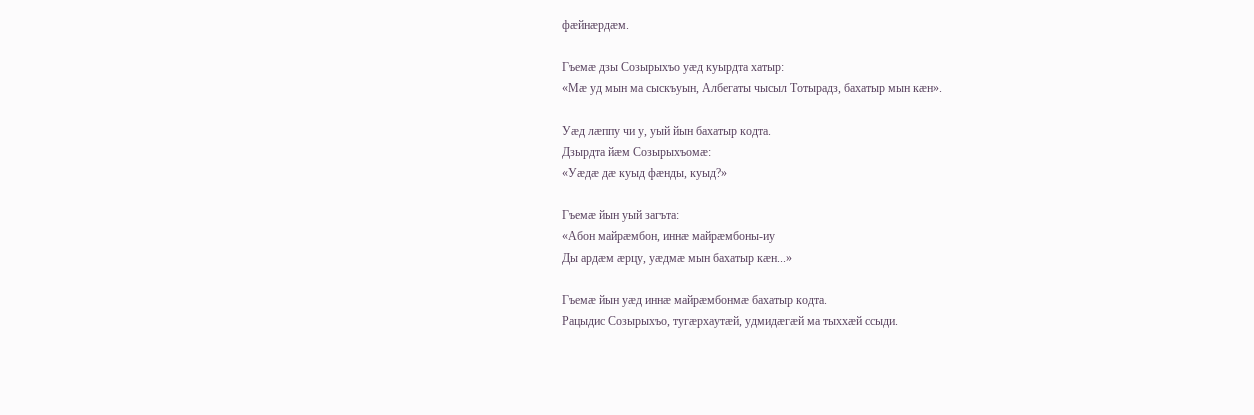фæйнæрдæм.

Гъемæ дзы Созырыхъо уæд куырдта хатыр:
«Мæ уд мын ма сыскъуын, Албегаты чысыл Тотырадз, бахатыр мын кæн».

Уæд лæппу чи у, уый йын бахатыр кодта.
Дзырдта йæм Созырыхъомæ:
«Уæдæ дæ куыд фæнды, куыд?»

Гъемæ йын уый загъта:
«Абон майрæмбон, иннæ майрæмбоны-иу
Ды ардæм æрцу, уæдмæ мын бахатыр кæн...»

Гъемæ йын уæд иннæ майрæмбонмæ бахатыр кодта.
Рацыдис Созырыхъо, тугæрхаутæй, удмидæгæй ма тыххæй ссыди.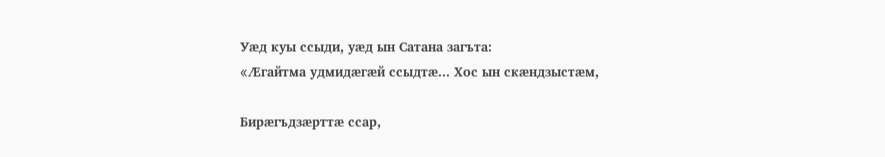Уæд куы ссыди, уæд ын Сатана загъта:
«Æгайтма удмидæгæй ссыдтæ... Хос ын скæндзыстæм,

Бирæгъдзæрттæ ссар,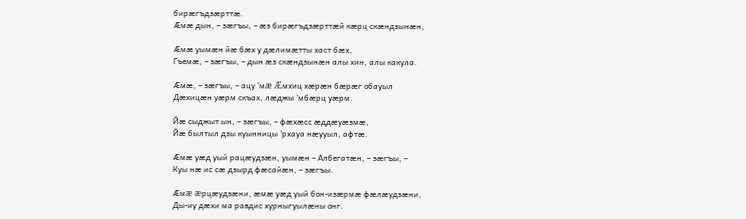бирæгъдзæрттæ.
Æмæ дын, – зæгъы, – æз бирæгъдзæрттæй кæрц скæндзынæн,

Æмæ уымæн йæ бæх у дæлимæтты хаст бæх,
Гъемæ, – зæгъы, – дын æз скæндзынæн алы хин, алы какула.

Æмæ, – зæгъы, – ацу 'мæ Æмхиц хæрæн бæрæг обауыл
Дæхицæн уæрм скъах, лæджы 'мбæрц уæрм.

Йæ сыджыт ын, – зæгъы, – фæхæсс æддæуæзмæ,
Йæ былтыл дзы куынницы 'рхауа нæууыл, афтæ.

Æмæ уæд уый рацæудзæн, уымæн – Албегатæн, – зæгъы, –
Куы нæ ис сæ дзырд фæсайæн, – зæгъы.

Æмæ æрцæудзæни, æмæ уæд уый бон-изæрмæ фæлæудзæни,
Ды-иу дæхи ма равдис хурныгуылæны онг.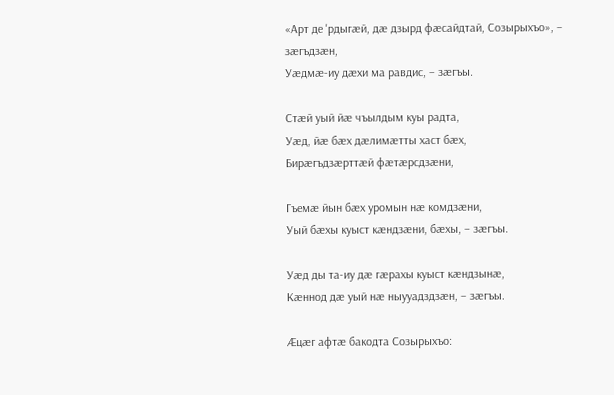«Арт де 'рдыгæй, дæ дзырд фæсайдтай, Созырыхъо», – зæгъдзæн,
Уæдмæ-иу дæхи ма равдис, – зæгъы.

Стæй уый йæ чъылдым куы радта,
Уæд, йæ бæх дæлимæтты хаст бæх,
Бирæгъдзæрттæй фæтæрсдзæни,

Гъемæ йын бæх уромын нæ комдзæни,
Уый бæхы куыст кæндзæни, бæхы, – зæгъы.

Уæд ды та-иу дæ гæрахы куыст кæндзынæ,
Кæннод дæ уый нæ ныууадздзæн, – зæгъы.

Æцæг афтæ бакодта Созырыхъо: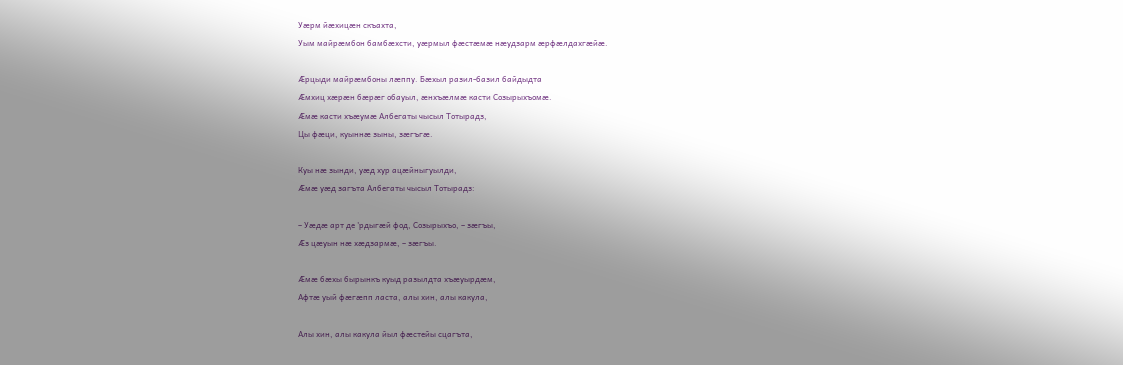Уæрм йæхицæн скъахта,
Уым майрæмбон бамбæхсти, уæрмыл фæстæмæ нæудзарм æрфæлдахгæйæ.

Æрцыди майрæмбоны лæппу. Бæхыл разил-базил байдыдта
Æмхиц хæрæн бæрæг обауыл, æнхъæлмæ касти Созырыхъомæ.
Æмæ касти хъæумæ Албегаты чысыл Тотырадз,
Цы фæци, куыннæ зыны, зæгъгæ.

Куы нæ зынди, уæд хур ацæйныгуылди,
Æмæ уæд загъта Албегаты чысыл Тотырадз:

– Уæдæ арт де 'рдыгæй фод, Созырыхъо, – зæгъы,
Æз цæуын нæ хæдзармæ, – зæгъы.

Æмæ бæхы бырынкъ куыд разылдта хъæуырдæм,
Афтæ уый фæгæпп ласта, алы хин, алы какула,

Алы хин, алы какула йыл фæстейы сцагъта,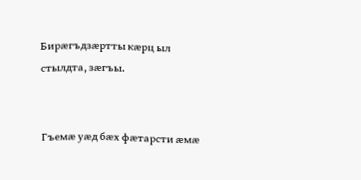Бирæгъдзæртты кæрц ыл стылдта, зæгъы.


Гъемæ уæд бæх фæтарсти æмæ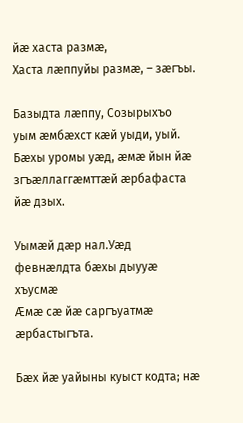йæ хаста размæ,
Хаста лæппуйы размæ, – зæгъы.

Базыдта лæппу, Созырыхъо уым æмбæхст кæй уыди, уый.
Бæхы уромы уæд, æмæ йын йæ згъæллаггæмттæй æрбафаста йæ дзых.

Уымæй дæр нал.Уæд февнæлдта бæхы дыууæ хъусмæ
Æмæ сæ йæ саргъуатмæ æрбастыгъта.

Бæх йæ уайыны куыст кодта; нæ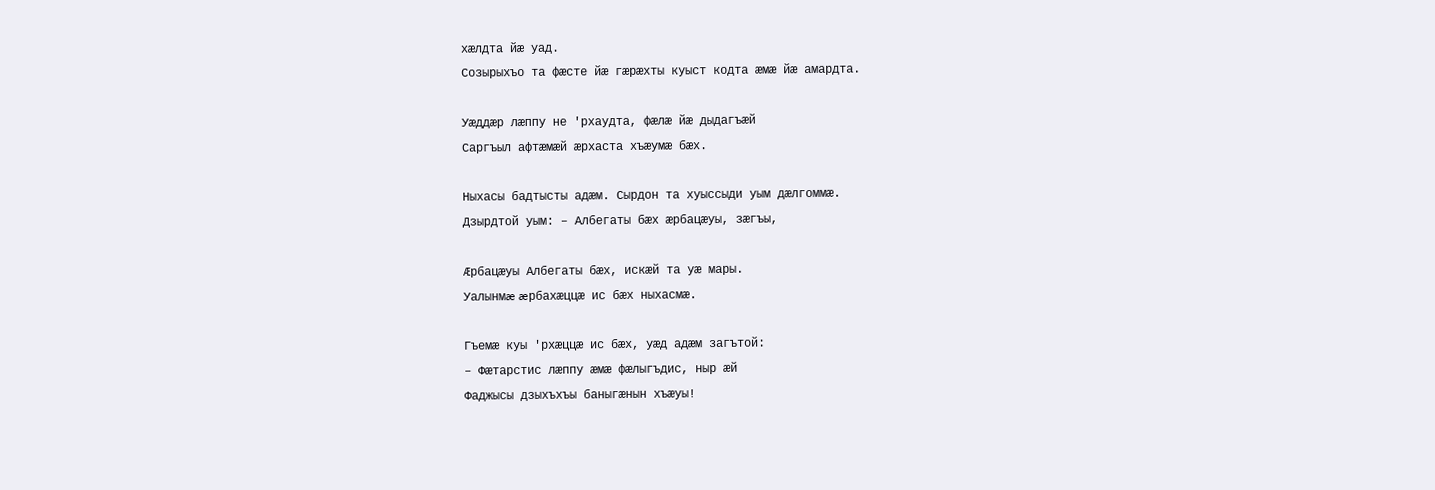хæлдта йæ уад.
Созырыхъо та фæсте йæ гæрæхты куыст кодта æмæ йæ амардта.

Уæддæр лæппу не 'рхаудта, фæлæ йæ дыдагъæй
Саргъыл афтæмæй æрхаста хъæумæ бæх.

Ныхасы бадтысты адæм. Сырдон та хуыссыди уым дæлгоммæ.
Дзырдтой уым: – Албегаты бæх æрбацæуы, зæгъы,

Æрбацæуы Албегаты бæх, искæй та уæ мары.
Уалынмæ æрбахæццæ ис бæх ныхасмæ.

Гъемæ куы 'рхæццæ ис бæх, уæд адæм загътой:
– Фæтарстис лæппу æмæ фæлыгъдис, ныр æй
Фаджысы дзыхъхъы баныгæнын хъæуы!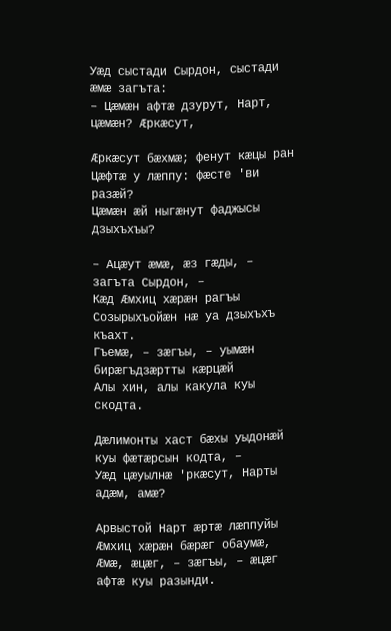Уæд сыстади Сырдон, сыстади æмæ загъта:
– Цæмæн афтæ дзурут, Нарт, цæмæн? Æркæсут,

Æркæсут бæхмæ; фенут кæцы ран
Цæфтæ у лæппу: фæсте 'ви разæй?
Цæмæн æй ныгæнут фаджысы дзыхъхъы?

– Ацæут æмæ, æз гæды, – загъта Сырдон, –
Кæд Æмхиц хæрæн рагъы Созырыхъойæн нæ уа дзыхъхъ къахт.
Гъемæ, – зæгъы, – уымæн бирæгъдзæртты кæрцæй
Алы хин, алы какула куы скодта.

Дæлимонты хаст бæхы уыдонæй куы фæтæрсын кодта, –
Уæд цæуылнæ 'ркæсут, Нарты адæм, амæ?

Арвыстой Нарт æртæ лæппуйы Æмхиц хæрæн бæрæг обаумæ,
Æмæ, æцæг, – зæгъы, – æцæг афтæ куы разынди.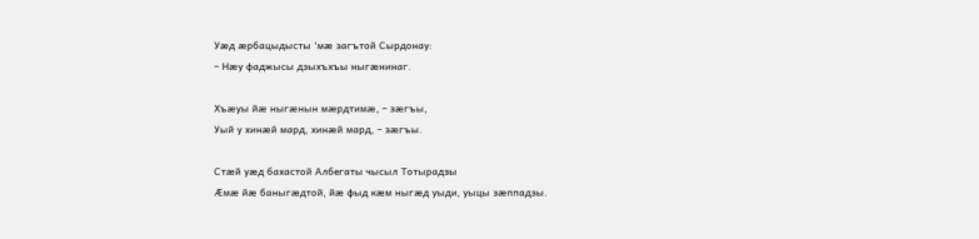Уæд æрбацыдысты 'мæ загътой Сырдонау:
– Нæу фаджысы дзыхъхъы ныгæнинаг.

Хъæуы йæ ныгæнын мæрдтимæ, – зæгъы,
Уый у хинæй мард, хинæй мард, – зæгъы.

Стæй уæд бахастой Албегаты чысыл Тотырадзы
Æмæ йæ баныгæдтой, йæ фыд кæм ныгæд уыди, уыцы зæппадзы.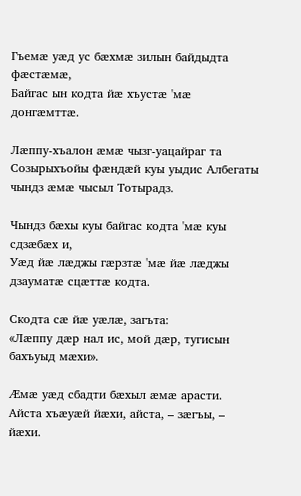Гъемæ уæд ус бæхмæ зилын байдыдта фæстæмæ,
Байгас ын кодта йæ хъустæ 'мæ донгæмттæ.

Лæппу-хъалон æмæ чызг-уацайраг та
Созырыхъойы фæндæй куы уыдис Албегаты чындз æмæ чысыл Тотырадз.

Чындз бæхы куы байгас кодта 'мæ куы сдзæбæх и,
Уæд йæ лæджы гæрзтæ 'мæ йæ лæджы дзауматæ сцæттæ кодта.

Скодта сæ йæ уæлæ, загъта:
«Лæппу дæр нал ис, мой дæр, тугисын бахъуыд мæхи».

Æмæ уæд сбадти бæхыл æмæ арасти.
Айста хъæуæй йæхи, айста, – зæгъы, – йæхи.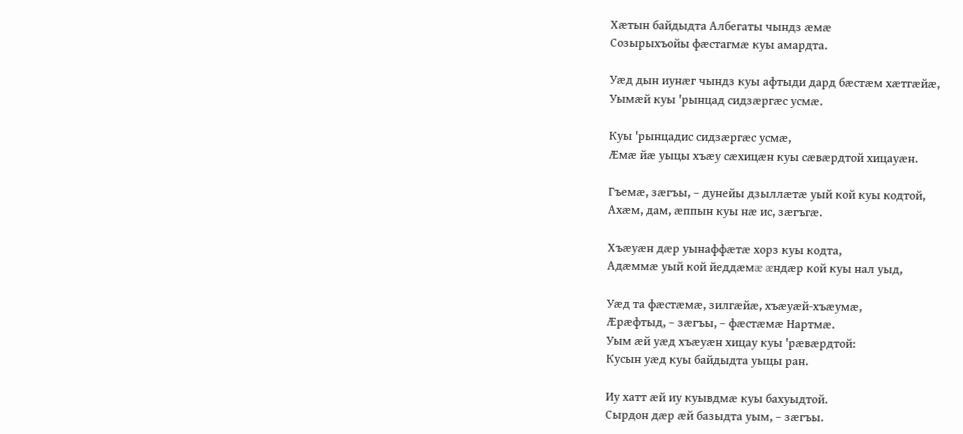Хæтын байдыдта Албегаты чындз æмæ
Созырыхъойы фæстагмæ куы амардта.

Уæд дын иунæг чындз куы афтыди дард бæстæм хæтгæйæ,
Уымæй куы 'рынцад сидзæргæс усмæ.

Куы 'рынцадис сидзæргæс усмæ,
Æмæ йæ уыцы хъæу сæхицæн куы сæвæрдтой хицауæн.

Гъемæ, зæгъы, – дунейы дзыллæтæ уый кой куы кодтой,
Ахæм, дам, æппын куы нæ ис, зæгъгæ.

Хъæуæн дæр уынаффæтæ хорз куы кодта,
Адæммæ уый кой йеддæмæ æндæр кой куы нал уыд,

Уæд та фæстæмæ, зилгæйæ, хъæуæй-хъæумæ,
Æрæфтыд, – зæгъы, – фæстæмæ Нартмæ.
Уым æй уæд хъæуæн хицау куы 'рæвæрдтой:
Кусын уæд куы байдыдта уыцы ран.

Иу хатт æй иу куывдмæ куы бахуыдтой.
Сырдон дæр æй базыдта уым, – зæгъы.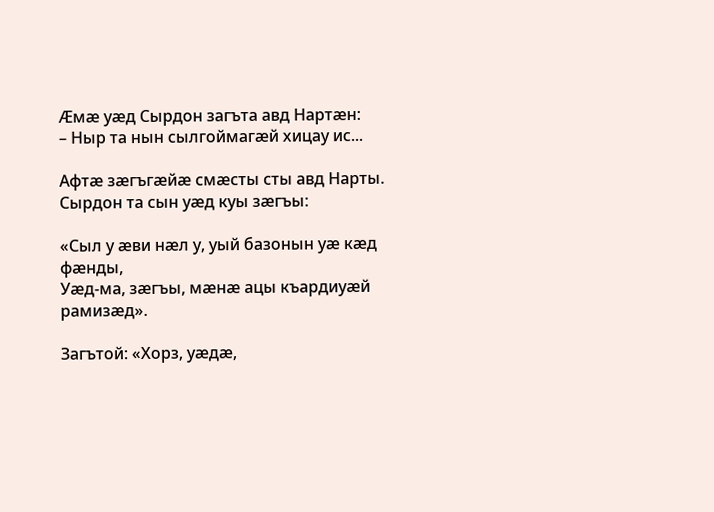Æмæ уæд Сырдон загъта авд Нартæн:
– Ныр та нын сылгоймагæй хицау ис...

Афтæ зæгъгæйæ смæсты сты авд Нарты.
Сырдон та сын уæд куы зæгъы:

«Сыл у æви нæл у, уый базонын уæ кæд фæнды,
Уæд-ма, зæгъы, мæнæ ацы къардиуæй рамизæд».

Загътой: «Хорз, уæдæ,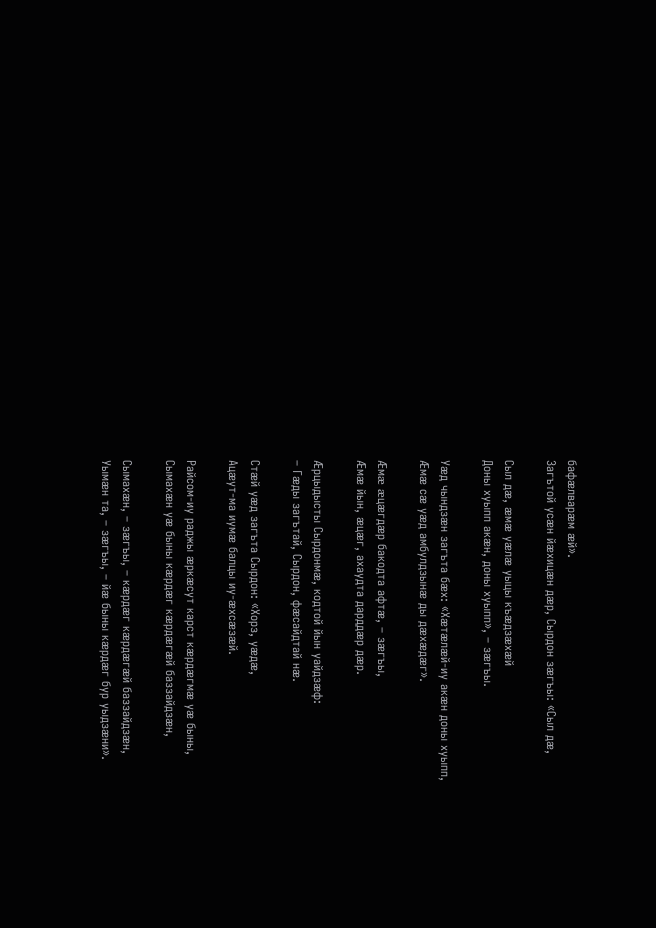бафæлварæм æй».
Загътой усæн йæхицæн дæр, Сырдон зæгъы: «Сыл дæ,

Сыл дæ, æмæ уæлæ уыцы къæдзæхæй
Доны хуыпп акæн, доны хуыпп», – зæгъы.

Уæд чындзæн загъта бæх: «Хæтæлæй-иу акæн доны хуыпп,
Æмæ сæ уæд амбулдзынæ ды дæхæдæг».

Æмæ æцæгдæр бакодта афтæ, – зæгъы,
Æмæ йын, æцæг, ахаудта дарддæр дæр.

Æрцыдысты Сырдонмæ, кодтой йын уайдзæф:
– Гæды загътай, Сырдон, фæсайдтай нæ.

Стæй уæд загъта Сырдон: «Хорз, уæдæ,
Ацæут-ма иумæ балцы иу-æхсæзæй.

Райсом-иу раджы æркæсут карст кæрдæгмæ уæ быны,
Сымахæн уæ быны кæрдæг кæрдæгæй баззайдзæн,

Сымахæн, – зæгъы, – кæрдæг кæрдæгæй баззайдзæн,
Уымæн та, – зæгъы, – йæ быны кæрдæг бур уыдзæни».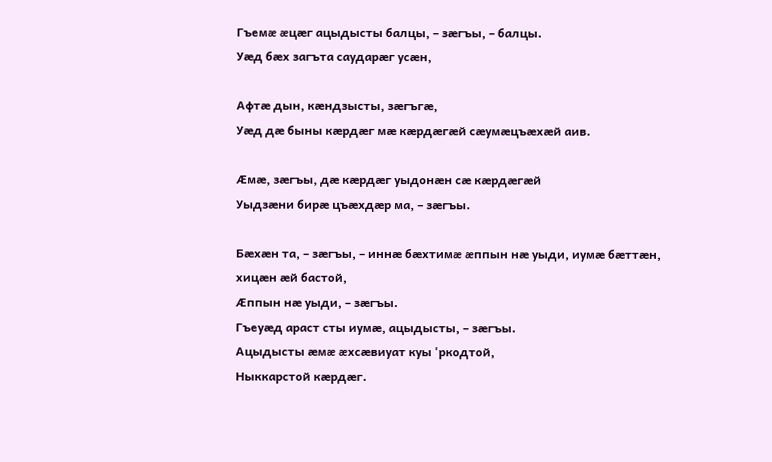Гъемæ æцæг ацыдысты балцы, – зæгъы, – балцы.
Уæд бæх загъта саударæг усæн,

Афтæ дын, кæндзысты, зæгъгæ,
Уæд дæ быны кæрдæг мæ кæрдæгæй сæумæцъæхæй аив.

Æмæ, зæгъы, дæ кæрдæг уыдонæн сæ кæрдæгæй
Уыдзæни бирæ цъæхдæр ма, – зæгъы.

Бæхæн та, – зæгъы, – иннæ бæхтимæ æппын нæ уыди, иумæ бæттæн, хицæн æй бастой,
Æппын нæ уыди, – зæгъы.
Гъеуæд араст сты иумæ, ацыдысты, – зæгъы.
Ацыдысты æмæ æхсæвиуат куы 'ркодтой,
Ныккарстой кæрдæг.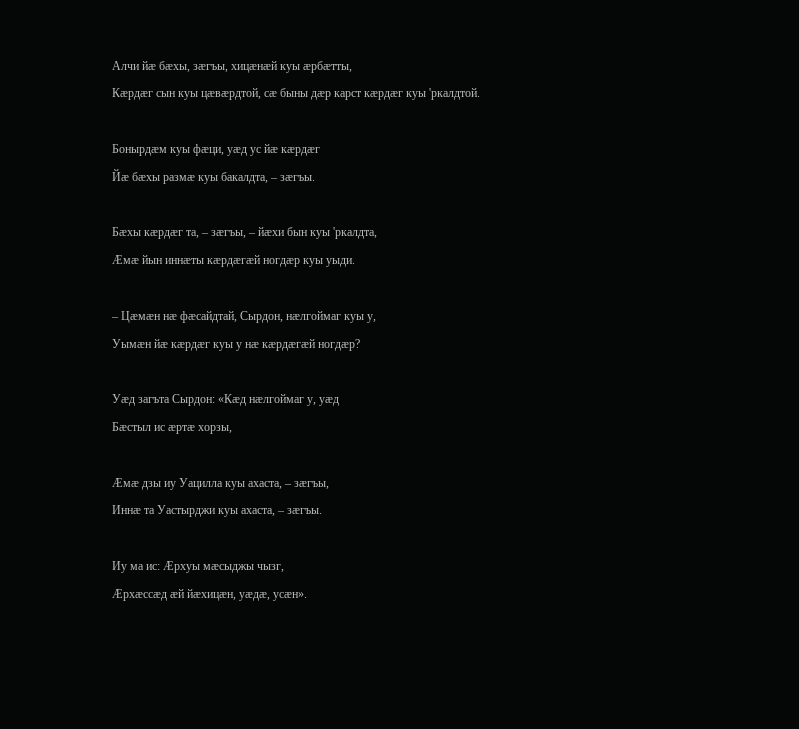Алчи йæ бæхы, зæгъы, хицæнæй куы æрбæтты,
Кæрдæг сын куы цæвæрдтой, сæ быны дæр карст кæрдæг куы 'ркалдтой.

Бонырдæм куы фæци, уæд ус йæ кæрдæг
Йæ бæхы размæ куы бакалдта, – зæгъы.

Бæхы кæрдæг та, – зæгъы, – йæхи бын куы 'ркалдта,
Æмæ йын иннæты кæрдæгæй ногдæр куы уыди.

– Цæмæн нæ фæсайдтай, Сырдон, нæлгоймаг куы у,
Уымæн йæ кæрдæг куы у нæ кæрдæгæй ногдæр?

Уæд загъта Сырдон: «Кæд нæлгоймаг у, уæд
Бæстыл ис æртæ хорзы,

Æмæ дзы иу Уацилла куы ахаста, – зæгъы,
Иннæ та Уастырджи куы ахаста, – зæгъы.

Иу ма ис: Æрхуы мæсыджы чызг,
Æрхæссæд æй йæхицæн, уæдæ, усæн».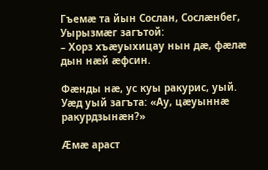Гъемæ та йын Сослан, Сослæнбег, Уырызмæг загътой:
– Хорз хъæуыхицау нын дæ, фæлæ дын нæй æфсин.

Фæнды нæ, ус куы ракурис, уый.
Уæд уый загъта: «Ау, цæуыннæ ракурдзынæн?»

Æмæ араст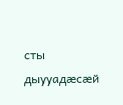сты дыууадæсæй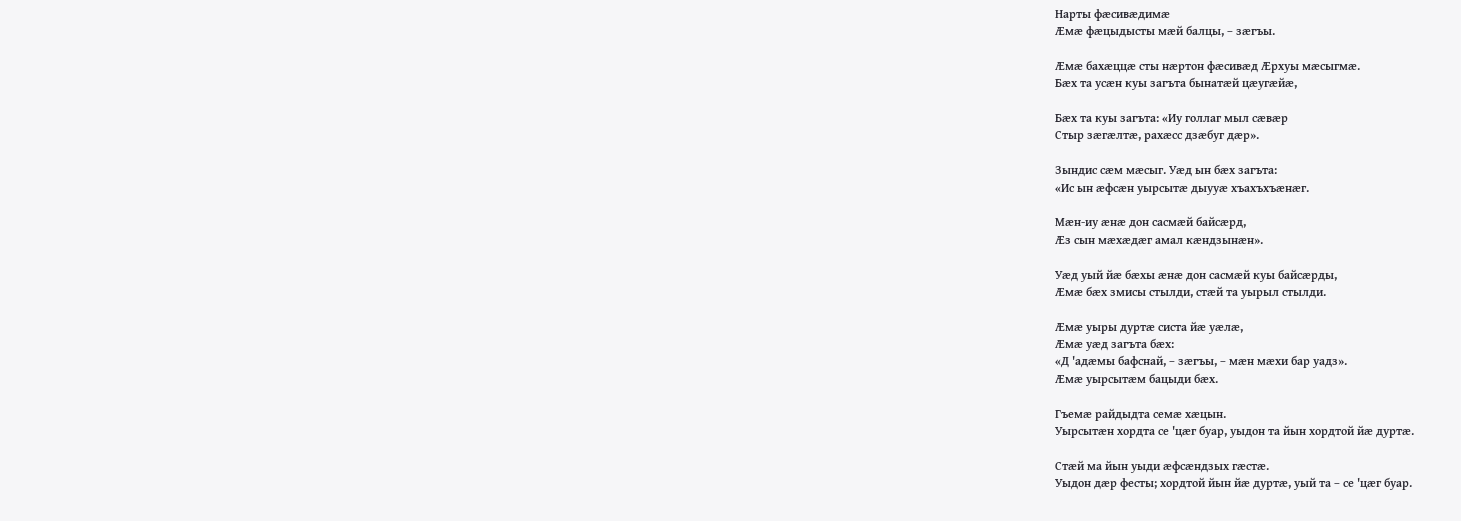Нарты фæсивæдимæ
Æмæ фæцыдысты мæй балцы, – зæгъы.

Æмæ бахæццæ сты нæртон фæсивæд Æрхуы мæсыгмæ.
Бæх та усæн куы загъта бынатæй цæугæйæ,

Бæх та куы загъта: «Иу голлаг мыл сæвæр
Стыр зæгæлтæ, рахæсс дзæбуг дæр».

Зындис сæм мæсыг. Уæд ын бæх загъта:
«Ис ын æфсæн уырсытæ дыууæ хъахъхъæнæг.

Мæн-иу æнæ дон сасмæй байсæрд,
Æз сын мæхæдæг амал кæндзынæн».

Уæд уый йæ бæхы æнæ дон сасмæй куы байсæрды,
Æмæ бæх змисы стылди, стæй та уырыл стылди.

Æмæ уыры дуртæ систа йæ уæлæ,
Æмæ уæд загъта бæх:
«Д 'адæмы бафснай, – зæгъы, – мæн мæхи бар уадз».
Æмæ уырсытæм бацыди бæх.

Гъемæ райдыдта семæ хæцын.
Уырсытæн хордта се 'цæг буар, уыдон та йын хордтой йæ дуртæ.

Стæй ма йын уыди æфсæндзых гæстæ.
Уыдон дæр фесты; хордтой йын йæ дуртæ, уый та – се 'цæг буар.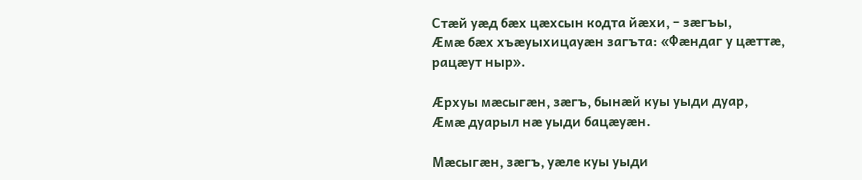Стæй уæд бæх цæхсын кодта йæхи, – зæгъы,
Æмæ бæх хъæуыхицауæн загъта: «Фæндаг у цæттæ, рацæут ныр».

Æрхуы мæсыгæн, зæгъ, бынæй куы уыди дуар,
Æмæ дуарыл нæ уыди бацæуæн.

Мæсыгæн, зæгъ, уæле куы уыди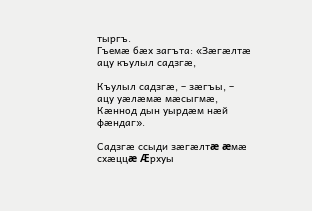тыргъ.
Гъемæ бæх загъта: «Зæгæлтæ ацу къулыл садзгæ,

Къулыл садзгæ, – зæгъы, – ацу уæлæмæ мæсыгмæ,
Кæннод дын уырдæм нæй фæндаг».

Садзгæ ссыди зæгæлтæ æмæ схæццæ Æрхуы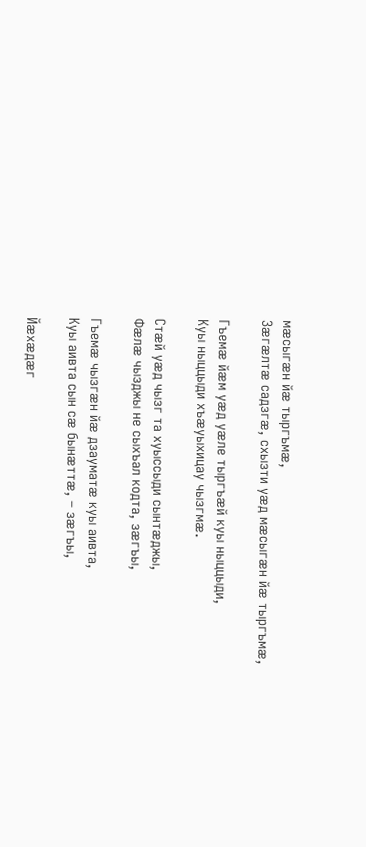мæсыгæн йæ тыргъмæ,
Зæгæлтæ садзгæ, схызти уæд мæсыгæн йæ тыргъмæ,

Гъемæ йæм уæд уæле тыргъæй куы ныццыди,
Куы ныццыди хъæуыхицау чызгмæ.

Стæй уæд чызг та хуыссыди сынтæджы,
Фæлæ чызджы не сыхъал кодта, зæгъы,

Гъемæ чызгæн йæ дзауматæ куы аивта,
Куы аивта сын сæ бынæттæ, – зæгъы,

Йæхæдæг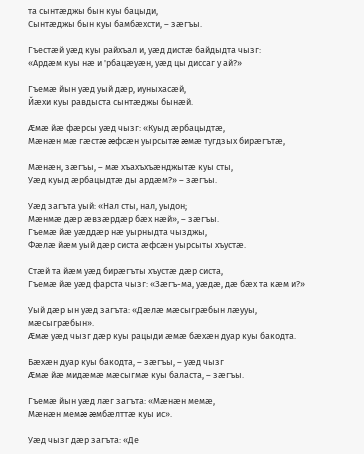та сынтæджы бын куы бацыди,
Сынтæджы бын куы бамбæхсти, – зæгъы.

Гъестæй уæд куы райхъал и, уæд дистæ байдыдта чызг:
«Ардæм куы нæ и 'рбацæуæн, уæд цы диссаг у ай?»

Гъемæ йын уæд уый дæр, иуныхасæй,
Йæхи куы равдыста сынтæджы бынæй.

Æмæ йæ фæрсы уæд чызг: «Куыд æрбацыдтæ,
Мæнæн мæ гæстæ æфсæн уырсытæ æмæ тугдзых бирæгътæ,

Мæнæн, зæгъы, – мæ хъахъхъæнджытæ куы сты,
Уæд куыд æрбацыдтæ ды ардæм?» – зæгъы.

Уæд загъта уый: «Нал сты, нал, уыдон;
Мæнмæ дæр æвзæрдæр бæх нæй», – зæгъы.
Гъемæ йæ уæддæр нæ уырныдта чызджы,
Фæлæ йæм уый дæр систа æфсæн уырсыты хъустæ.

Стæй та йæм уæд бирæгъты хъустæ дæр систа,
Гъемæ йæ уæд фарста чызг: «Зæгъ-ма, уæдæ, дæ бæх та кæм и?»

Уый дæр ын уæд загъта: «Дæлæ мæсыгрæбын лæууы, мæсыгрæбын».
Æмæ уæд чызг дæр куы рацыди æмæ бæхæн дуар куы бакодта.

Бæхæн дуар куы бакодта, – зæгъы, – уæд чызг
Æмæ йæ мидæмæ мæсыгмæ куы баласта, – зæгъы.

Гъемæ йын уæд лæг загъта: «Мæнæн мемæ,
Мæнæн мемæ æмбæлттæ куы ис».

Уæд чызг дæр загъта: «Де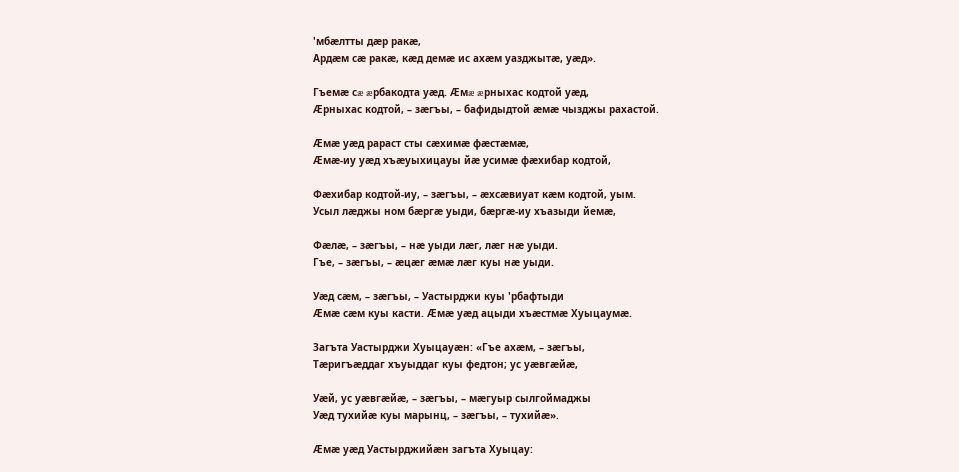'мбæлтты дæр ракæ,
Ардæм сæ ракæ, кæд демæ ис ахæм уазджытæ, уæд».

Гъемæ сæ æрбакодта уæд. Æмæ æрныхас кодтой уæд,
Æрныхас кодтой, – зæгъы, – бафидыдтой æмæ чызджы рахастой.

Æмæ уæд рараст сты сæхимæ фæстæмæ,
Æмæ-иу уæд хъæуыхицауы йæ усимæ фæхибар кодтой,

Фæхибар кодтой-иу, – зæгъы, – æхсæвиуат кæм кодтой, уым.
Усыл лæджы ном бæргæ уыди, бæргæ-иу хъазыди йемæ,

Фæлæ, – зæгъы, – нæ уыди лæг, лæг нæ уыди.
Гъе, – зæгъы, – æцæг æмæ лæг куы нæ уыди.

Уæд сæм, – зæгъы, – Уастырджи куы 'рбафтыди
Æмæ сæм куы касти. Æмæ уæд ацыди хъæстмæ Хуыцаумæ.

Загъта Уастырджи Хуыцауæн: «Гъе ахæм, – зæгъы,
Тæригъæддаг хъуыддаг куы федтон; ус уæвгæйæ,

Уæй, ус уæвгæйæ, – зæгъы, – мæгуыр сылгоймаджы
Уæд тухийæ куы марынц, – зæгъы, – тухийæ».

Æмæ уæд Уастырджийæн загъта Хуыцау: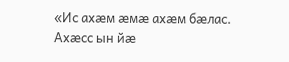«Ис ахæм æмæ ахæм бæлас. Ахæсс ын йæ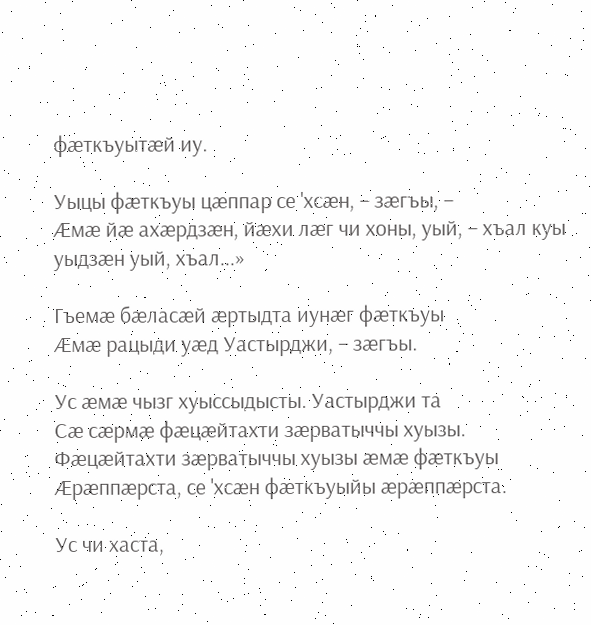фæткъуытæй иу.

Уыцы фæткъуы цæппар се 'хсæн, – зæгъы, –
Æмæ йæ ахæрдзæн, йæхи лæг чи хоны, уый, – хъал куы уыдзæн уый, хъал...»

Гъемæ бæласæй æртыдта иунæг фæткъуы
Æмæ рацыди уæд Уастырджи, – зæгъы.

Ус æмæ чызг хуыссыдысты. Уастырджи та
Сæ сæрмæ фæцæйтахти зæрватыччы хуызы.
Фæцæйтахти зæрватыччы хуызы æмæ фæткъуы
Æрæппæрста, се 'хсæн фæткъуыйы æрæппæрста.

Ус чи хаста,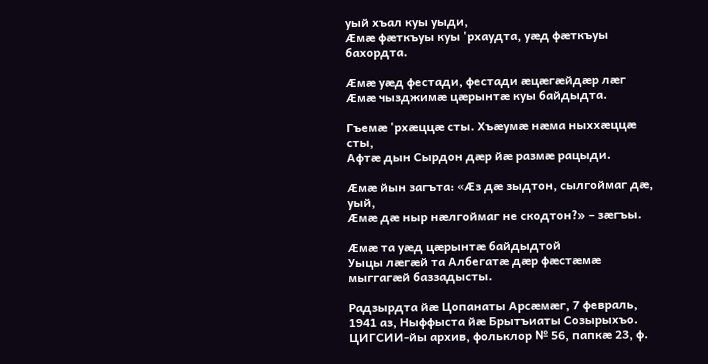уый хъал куы уыди,
Æмæ фæткъуы куы 'рхаудта, уæд фæткъуы бахордта.

Æмæ уæд фестади, фестади æцæгæйдæр лæг
Æмæ чызджимæ цæрынтæ куы байдыдта.

Гъемæ 'рхæццæ сты. Хъæумæ нæма ныххæццæ сты,
Афтæ дын Сырдон дæр йæ размæ рацыди.

Æмæ йын загъта: «Æз дæ зыдтон, сылгоймаг дæ, уый,
Æмæ дæ ныр нæлгоймаг не скодтон?» – зæгъы.

Æмæ та уæд цæрынтæ байдыдтой
Уыцы лæгæй та Албегатæ дæр фæстæмæ мыггагæй баззадысты.

Радзырдта йæ Цопанаты Арсæмæг, 7 февраль, 1941 аз, Ныффыста йæ Брытъиаты Созырыхъо.
ЦИГСИИ-йы архив, фольклор № 56, папкæ 23, ф.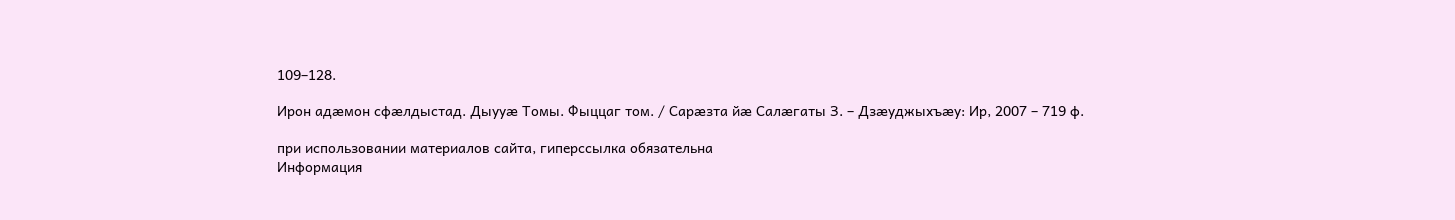109–128.

Ирон адæмон сфæлдыстад. Дыууæ Томы. Фыццаг том. / Сарæзта йæ Салæгаты З. – Дзæуджыхъæу: Ир, 2007 – 719 ф.

при использовании материалов сайта, гиперссылка обязательна
Информация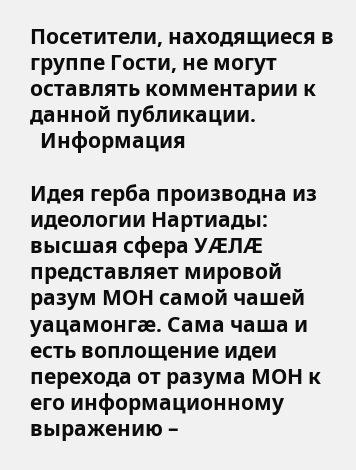Посетители, находящиеся в группе Гости, не могут оставлять комментарии к данной публикации.
  Информация

Идея герба производна из идеологии Нартиады: высшая сфера УÆЛÆ представляет мировой разум МОН самой чашей уацамонгæ. Сама чаша и есть воплощение идеи перехода от разума МОН к его информационному выражению –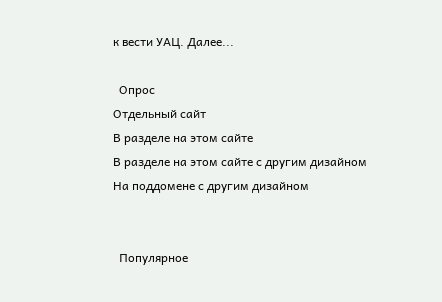к вести УАЦ. Далее...

  Опрос
Отдельный сайт
В разделе на этом сайте
В разделе на этом сайте с другим дизайном
На поддомене с другим дизайном


  Популярное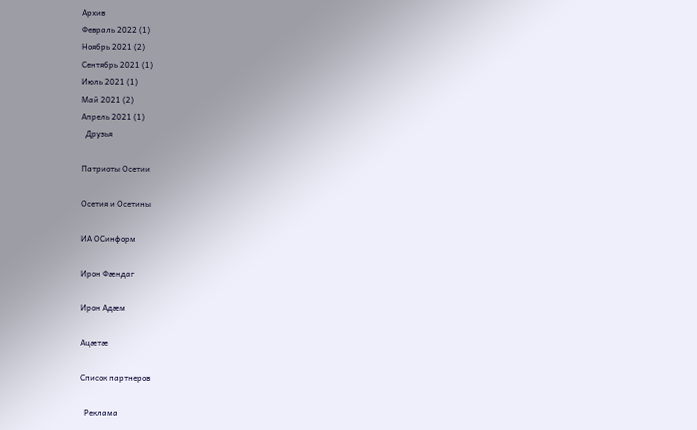Архив
Февраль 2022 (1)
Ноябрь 2021 (2)
Сентябрь 2021 (1)
Июль 2021 (1)
Май 2021 (2)
Апрель 2021 (1)
  Друзья

Патриоты Осетии

Осетия и Осетины

ИА ОСинформ

Ирон Фæндаг

Ирон Адæм

Ацæтæ

Список партнеров

  Реклама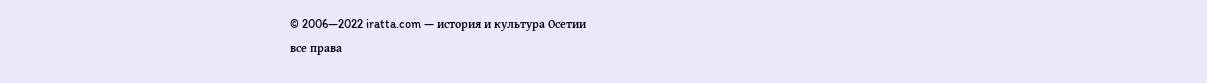© 2006—2022 iratta.com — история и культура Осетии
все права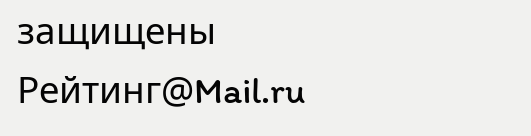защищены
Рейтинг@Mail.ru